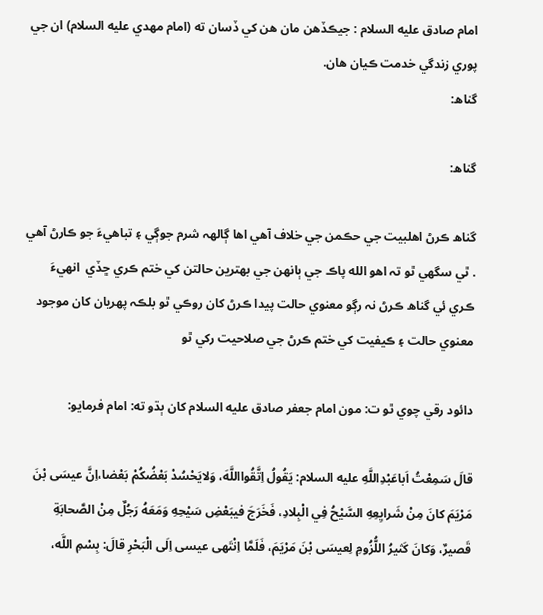امام صادق عليه السلام : جيڪڏهن مان هن کي ڏسان ته (امام مهدي عليه السلام) ان جي پوري زندگي خدمت ڪيان هان.
گناھ:

گناھ:

گناھ ڪرڻ اهلبيت جي حڪمن جي خلاف آهي اها ڳالھہ شرم جوڳي ۽ تباهيءَ جو ڪارڻ آهي . ٿي سگهي ٿو تہ اهو الله پاڪ جي ٻانهن جي بهترين حالتن کي ختم ڪري ڇڏي  انهيءَ ڪري ئي گناھ ڪرڻ نہ رڳو معنوي حالت پيدا ڪرڻ کان روڪي ٿو بلڪہ پهريان کان موجود معنوي حالت ۽ ڪيفيت کي ختم ڪرڻ جي صلاحيت رکي ٿو

دائود رقي چوي ٿو ت: مون امام جعفر صادق عليه السلام کان ٻڌو ته: امام فرمايو:

قالَ سَمِعْتُ اَباعَبْدِاللَّهِ عليه السلام: يَقُولُ اِتَّقُوااللَّهَ، وَلايَحْسُدْ بَعْضُكُمْ بَعْضا،اِنَّ عيسَى بْنَ مَرْيَمَ كانَ مِنْ شَرايِعِهِ السَّيْحُ فِي الْبِلادِ، فَخَرَجَ فيبَعْضِ سَيْحِهِ وَمَعَهُ رَجُلٌ مِنْ الصَّحابَةِ قَصيرٌ، وَكانَ كَثيرُ اللُّزُومِ لِعيسَى بْنَ مَرْيَمَ، فَلَمَّا اِنْتَهى عيسى اِلَى الْبَحْرِ قالَ: بِسْمِ اللَّه،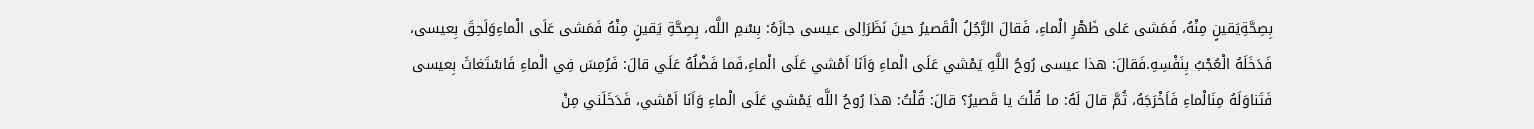بِصِحَّةِيَقينٍ مِنْهُ، فَمَشى عَلى ظَهْرِ الْماءِ، فَقالَ الرَّجُلُ الْقَصيرُ حينَ نَظَرَاِلى عيسى جازَهُ: بِسْمِ اللَّه، بِصِحَّةِ يَقينٍ مِنْهُ فَمَشى عَلَى الْماءِوَلَحِقَ بِعيسى، فَدَخَلَهُ الْعُجْبُ بِنَفْسِهِ.فَقالَ: هذا عيسى رُوحُ اللَّهِ يَمْشي عَلَى الْماءِ وَاَنَا اَمْشي عَلَى الْماءِ،فَما فَضْلُهُ عَلَي قالَ: فَرُمِسَ فِي الْماءِ فَاسْتَغاثَ بِعيسى فَتَناوَلَهُ مِنَالْماءِ فَاَخْرَجَهُ، ثُمَّ قالَ لَهُ: ما قُلْتَ يا قَصيرُ؟ قالَ: قُلْتُ: هذا رُوحُ اللَّه يَمْشي عَلَى الْماءِ وَاَنَا اَمْشي، فَدَخَلَني مِنْ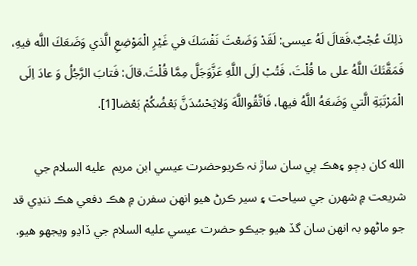ذلِكَ عُجْبٌ.فَقالَ لَهُ عيسى: لَقَدْ وَضَعْتَ نَفْسَكَ في غَيْرِ الْمَوْضِعِ الَّذي وَضَعَكَ اللَّه فيهِ، فَمَقَّتَكَ اللَّهُ على ما قُلْتَ، فَتُبْ اِلَى اللَّهِ عَزَّوَجَلَّ مِمَّا قُلْتَ.قالَ: فَتابَ الرَّجُلُ وَ عادَ اِلَى الْمَرْتَبَةِ الَّتي وَضَعَهُ اللَّهُ فيها، فَاتَّقُواللَّهَ وَلايَحْسُدَنَّ بَعْضُكُمْ بَعْضا[1].

الله کان ڊڄو ۽هڪ ٻي سان ساڙ نہ ڪريوحضرت عيسي ابن مريم  عليه السلام جي شريعت ۾ شهرن جي سياحت ۽ سير ڪرڻ هيو انهن سفرن ۾ هڪ دفعي هڪ ننڍي قد جو ماڻهو بہ انهن سان گڏ هيو جيڪو حضرت عيسي عليه السلام جي ڏاڍو ويجهو هيو.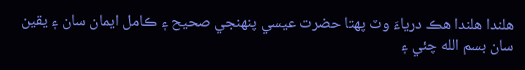هلندا هلندا هڪ درياءَ وٽ پهتا حضرت عيسي پنهنجي صحيح ۽ ڪامل ايمان سان ۽ يقين سان بسم الله چئي ۽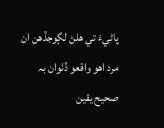پاڻيءَ تي هلڻ لڳوجڏهن ان مرد اهو واقعو ڏٺوان بہ صحيح يقين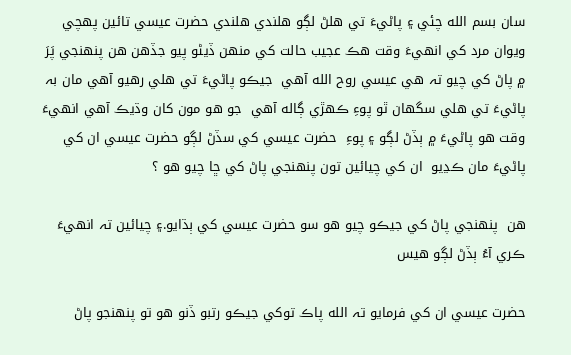سان بسم الله چئي ۽ پاڻيءَ تي هلڻ لڳو هلندي هلندي حضرت عيسي تائين پهچي ويوان مرد کي انهيءَ وقت هڪ عجيب حالت کي منهن ڏيڻو پيو جڏهن هن پنهنجي پَرَ ۾ پاڻ کي چيو تہ هي عيسي روح الله آهي  جيڪو پاڻيءَ تي هلي رهيو آهي مان بہ پاڻيءَ تي هلي سگهان ٿو پوءِ ڪهڙي ڳاله آهي  جو هو مون کان وڌيڪ آهي انهيءَ وقت هو پاڻيءَ ۾ ٻڏڻ لڳو ۽ پوءِ  حضرت عيسي کي سڏڻ لڳو حضرت عيسي ان کي پاڻيءَ مان ڪڍيو  ان کي چيائين تون پنهنجي پاڻ کي ڇا چيو هو ؟

هن  پنهنجي پاڻ کي جيڪو چيو هو سو حضرت عيسي کي ٻڌايو.۽ چيائين تہ انهيءَ ڪري آءُ ٻڏڻ لڳو هيس

حضرت عيسي ان کي فرمايو تہ الله پاڪ توکي جيڪو رتبو ڏنو هو تو پنهنجو پاڻ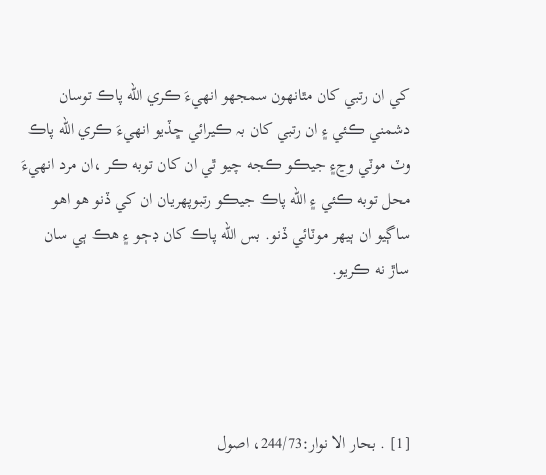کي ان رتبي کان مٿانهون سمجهو انهيءَ ڪري الله پاڪ توسان دشمني ڪئي ۽ ان رتبي کان بہ ڪيرائي ڇڏيو انهيءَ ڪري الله پاڪ وٽ موٽي وڃ۽ جيڪو ڪجه چيو ٿي ان کان توبه ڪر ،ان مرد انهيءَ محل توبه ڪئي ۽ الله پاڪ جيڪو رتبوپهريان ان کي ڏنو هو اهو ساڳيو ان ٻيهر موٽائي ڏنو. بس الله پاڪ کان ڊڄو ۽ هڪ ٻي سان ساڙ نه ڪريو.




[1] . بحار الا نوار:244/73، اصول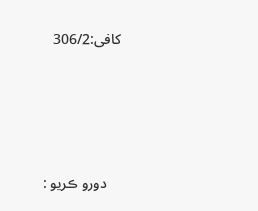کافی:306/2





    دورو ڪريو :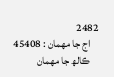2482
    اج جا مهمان : 45408
    ڪالھ جا مهمان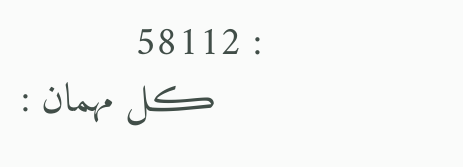: 58112
    ڪل مهمان :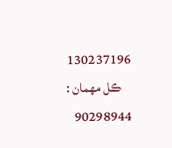130237196
    ڪل مهمان : 90298944